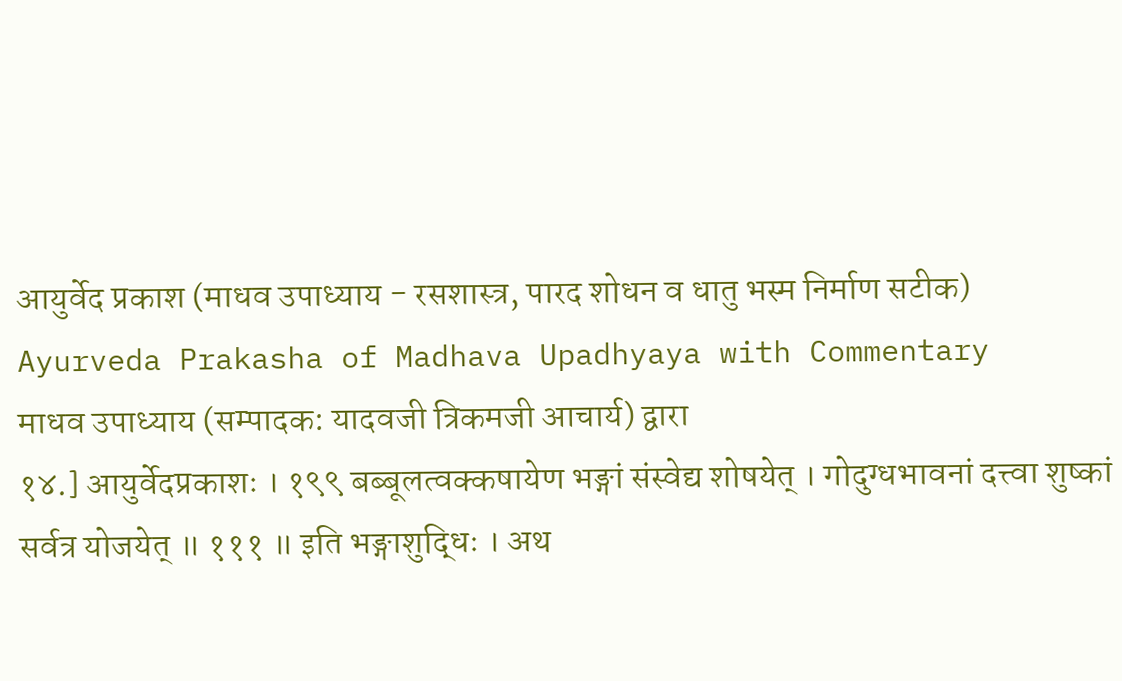आयुर्वेद प्रकाश (माधव उपाध्याय - रसशास्त्र, पारद शोधन व धातु भस्म निर्माण सटीक)
Ayurveda Prakasha of Madhava Upadhyaya with Commentary
माधव उपाध्याय (सम्पादक: यादवजी त्रिकमजी आचार्य) द्वारा
१४.] आयुर्वेदप्रकाशः । १९९ बब्बूलत्वक्कषायेण भङ्गां संस्वेद्य शोषयेत् । गोदुग्धभावनां दत्त्वा शुष्कां सर्वत्र योजयेत् ॥ १११ ॥ इति भङ्गाशुद्धिः । अथ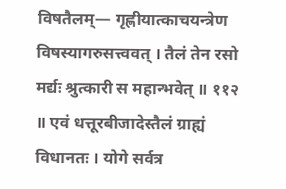विषतैलम्— गृह्णीयात्काचयन्त्रेण विषस्यागरुसत्त्ववत् । तैलं तेन रसो मर्द्यः श्रुत्कारी स महान्भवेत् ॥ ११२ ॥ एवं धत्तूरबीजादेस्तैलं ग्राह्यं विधानतः । योगे सर्वत्र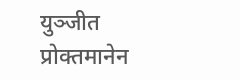युञ्जीत प्रोक्तमानेन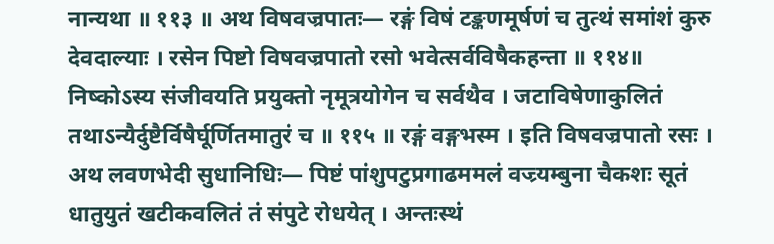नान्यथा ॥ ११३ ॥ अथ विषवज्रपातः— रङ्गं विषं टङ्कणमूर्षणं च तुत्थं समांशं कुरु देवदाल्याः । रसेन पिष्टो विषवज्रपातो रसो भवेत्सर्वविषैकहन्ता ॥ ११४॥ निष्कोऽस्य संजीवयति प्रयुक्तो नृमूत्रयोगेन च सर्वथैव । जटाविषेणाकुलितं तथाऽन्यैर्दुष्टैर्विषैर्घूर्णितमातुरं च ॥ ११५ ॥ रङ्गं वङ्गभस्म । इति विषवज्रपातो रसः । अथ लवणभेदी सुधानिधिः— पिष्टं पांशुपटुप्रगाढममलं वज्र्यम्बुना चैकशः सूतं धातुयुतं खटीकवलितं तं संपुटे रोधयेत् । अन्तःस्थं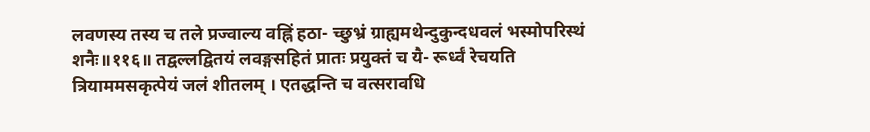लवणस्य तस्य च तले प्रज्वाल्य वह्निं हठा- च्छुभ्रं ग्राह्यमथेन्दुकुन्दधवलं भस्मोपरिस्थं शनैः॥११६॥ तद्वल्लद्वितयं लवङ्गसहितं प्रातः प्रयुक्तं च यै- रूर्ध्वं रेचयति त्रियाममसकृत्पेयं जलं शीतलम् । एतद्धन्ति च वत्सरावधि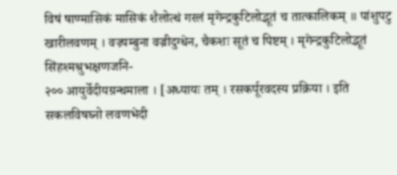विषं षाण्मासिकं मासिकं शैलोत्थं गरलं मृगेन्द्रकुटिलोद्भूतं च तात्कालिकम् ॥ पांशुपटु खारीलवणम् । वज्र्यम्बुना वज्रीदुग्धेन, चैकशः सूतं च पिष्टम् । मृगेन्द्रकुटिलोद्भूतं सिंहश्मश्रुभक्षणजनि-
२०० आयुर्वेदीयग्रन्थमाला । [अध्यायः तम् । रसकर्पूरवदस्य प्रक्रिया । इति सकलविषघ्नो लवणभेदी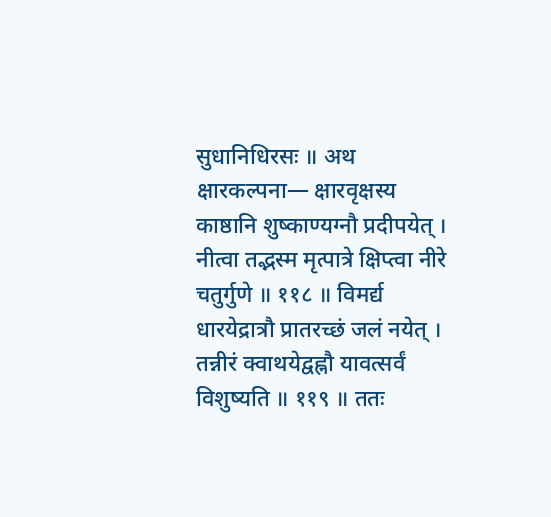सुधानिधिरसः ॥ अथ क्षारकल्पना— क्षारवृक्षस्य काष्ठानि शुष्काण्यग्नौ प्रदीपयेत् । नीत्वा तद्भस्म मृत्पात्रे क्षिप्त्वा नीरे चतुर्गुणे ॥ ११८ ॥ विमर्द्य धारयेद्रात्रौ प्रातरच्छं जलं नयेत् । तन्नीरं क्वाथयेद्वह्नौ यावत्सर्वं विशुष्यति ॥ ११९ ॥ ततः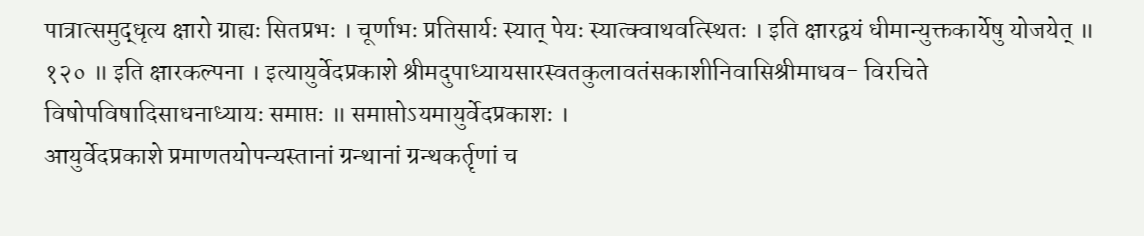पात्रात्समुद्धृत्य क्षारो ग्राह्यः सितप्रभः । चूर्णाभः प्रतिसार्यः स्यात् पेयः स्यात्क्वाथवत्स्थितः । इति क्षारद्वयं धीमान्युक्तकार्येषु योजयेत् ॥ १२० ॥ इति क्षारकल्पना । इत्यायुर्वेदप्रकाशे श्रीमदुपाध्यायसारस्वतकुलावतंसकाशीनिवासिश्रीमाधव- विरचिते विषोपविषादिसाधनाध्यायः समाप्तः ॥ समाप्तोऽयमायुर्वेदप्रकाशः ।
आयुर्वेदप्रकाशे प्रमाणतयोपन्यस्तानां ग्रन्थानां ग्रन्थकर्तॄणां च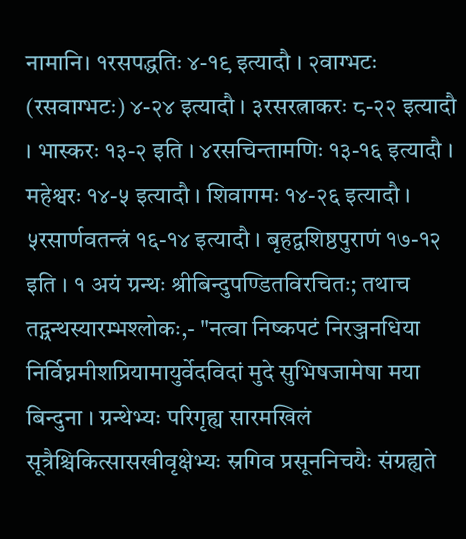नामानि। १रसपद्धतिः ४-१९ इत्यादौ । २वाग्भटः (रसवाग्भटः) ४-२४ इत्यादौ । ३रसरत्नाकरः ८-२२ इत्यादौ । भास्करः १३-२ इति । ४रसचिन्तामणिः १३-१६ इत्यादौ । महेश्वरः १४-५ इत्यादौ । शिवागमः १४-२६ इत्यादौ । ५रसार्णवतन्त्रं १६-१४ इत्यादौ । बृहद्वशिष्ठपुराणं १७-१२ इति । १ अयं ग्रन्थः श्रीबिन्दुपण्डितविरचितः; तथाच तद्ग्रन्थस्यारम्भश्लोकः,- "नत्वा निष्कपटं निरञ्जनधिया निर्विघ्नमीशप्रियामायुर्वेदविदां मुदे सुभिषजामेषा मया बिन्दुना । ग्रन्थेभ्यः परिगृह्य सारमखिलं सूत्रैश्चिकित्सासखीवृक्षेभ्यः स्रगिव प्रसूननिचयैः संग्रह्यते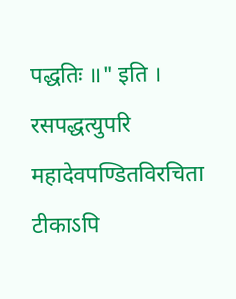पद्धतिः ॥" इति । रसपद्धत्युपरि महादेवपण्डितविरचिता टीकाऽपि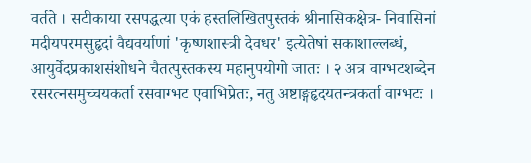वर्तते । सटीकाया रसपद्धत्या एकं हस्तलिखितपुस्तकं श्रीनासिकक्षेत्र- निवासिनां मदीयपरमसुहृदां वैद्यवर्याणां 'कृष्णशास्त्री देवधर' इत्येतेषां सकाशाल्लब्धं, आयुर्वेदप्रकाशसंशोधने चैतत्पुस्तकस्य महानुपयोगो जातः । २ अत्र वाग्भटशब्देन रसरत्नसमुच्चयकर्ता रसवाग्भट एवाभिप्रेतः, नतु अष्टाङ्गहृदयतन्त्रकर्ता वाग्भटः ।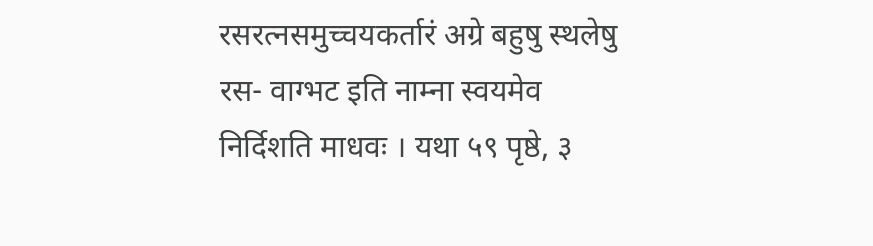रसरत्नसमुच्चयकर्तारं अग्रे बहुषु स्थलेषु रस- वाग्भट इति नाम्ना स्वयमेव निर्दिशति माधवः । यथा ५९ पृष्ठे, ३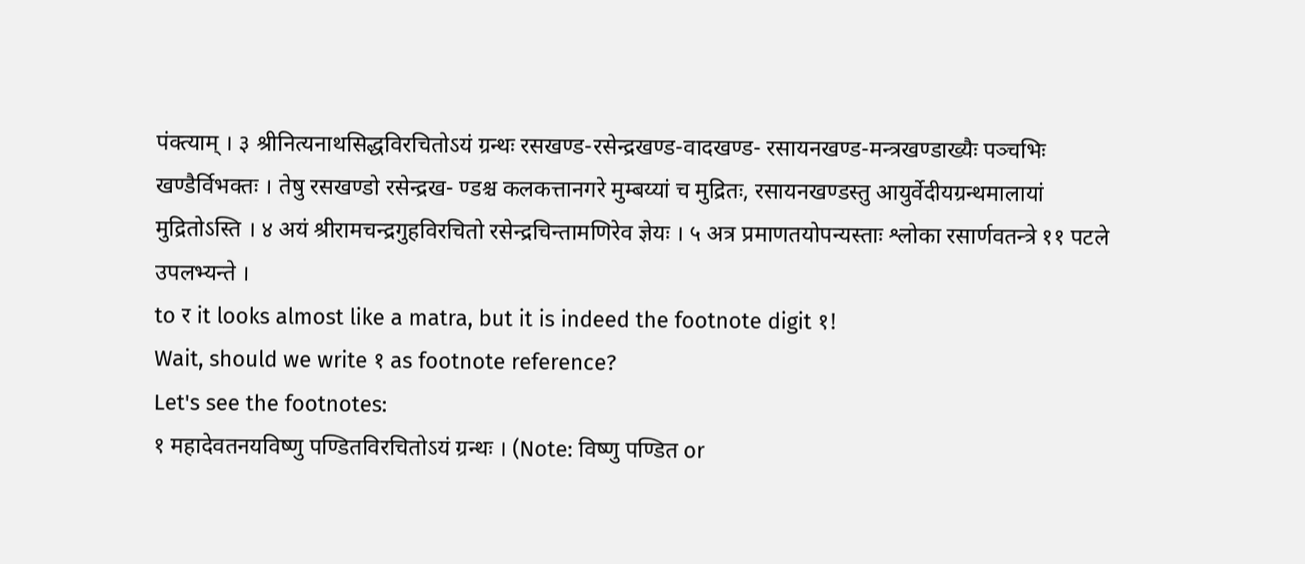पंक्त्याम् । ३ श्रीनित्यनाथसिद्धविरचितोऽयं ग्रन्थः रसखण्ड-रसेन्द्रखण्ड-वादखण्ड- रसायनखण्ड-मन्त्रखण्डाख्यैः पञ्चभिः खण्डैर्विभक्तः । तेषु रसखण्डो रसेन्द्रख- ण्डश्च कलकत्तानगरे मुम्बय्यां च मुद्रितः, रसायनखण्डस्तु आयुर्वेदीयग्रन्थमालायां मुद्रितोऽस्ति । ४ अयं श्रीरामचन्द्रगुहविरचितो रसेन्द्रचिन्तामणिरेव ज्ञेयः । ५ अत्र प्रमाणतयोपन्यस्ताः श्लोका रसार्णवतन्त्रे ११ पटले उपलभ्यन्ते ।
to र it looks almost like a matra, but it is indeed the footnote digit १!
Wait, should we write १ as footnote reference?
Let's see the footnotes:
१ महादेवतनयविष्णु पण्डितविरचितोऽयं ग्रन्थः । (Note: विष्णु पण्डित or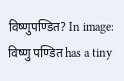विष्णुपण्डित? In image: विष्णु पण्डित has a tiny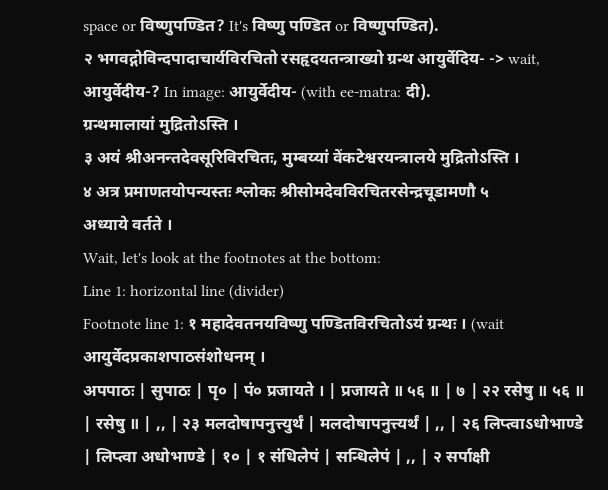space or विष्णुपण्डित? It's विष्णु पण्डित or विष्णुपण्डित).
२ भगवद्गोविन्दपादाचार्यविरचितो रसहृदयतन्त्राख्यो ग्रन्थ आयुर्वेदिय- -> wait, आयुर्वेदीय-? In image: आयुर्वेदीय- (with ee-matra: दी).
ग्रन्थमालायां मुद्रितोऽस्ति ।
३ अयं श्रीअनन्तदेवसूरिविरचितः, मुम्बय्यां वेंकटेश्वरयन्त्रालये मुद्रितोऽस्ति ।
४ अत्र प्रमाणतयोपन्यस्तः श्लोकः श्रीसोमदेवविरचितरसेन्द्रचूडामणौ ५
अध्याये वर्तते ।
Wait, let's look at the footnotes at the bottom:
Line 1: horizontal line (divider)
Footnote line 1: १ महादेवतनयविष्णु पण्डितविरचितोऽयं ग्रन्थः । (wait
आयुर्वेदप्रकाशपाठसंशोधनम् ।
अपपाठः | सुपाठः | पृ० | पं० प्रजायते । | प्रजायते ॥ ५६ ॥ | ७ | २२ रसेषु ॥ ५६ ॥ | रसेषु ॥ | ,, | २३ मलदोषापनुत्त्युर्थं | मलदोषापनुत्त्यर्थं | ,, | २६ लिप्त्वाऽधोभाण्डे | लिप्त्वा अधोभाण्डे | १० | १ संधिलेपं | सन्धिलेपं | ,, | २ सर्पाक्षी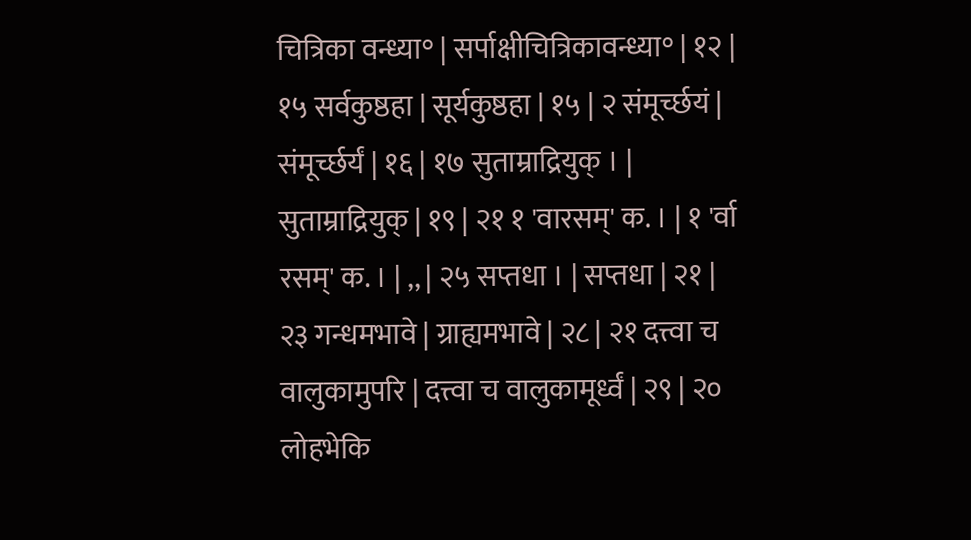चित्रिका वन्ध्या° | सर्पाक्षीचित्रिकावन्ध्या° | १२ | १५ सर्वकुष्ठहा | सूर्यकुष्ठहा | १५ | २ संमूर्च्छयं | संमूर्च्छर्यं | १६ | १७ सुताम्राद्रियुक् । | सुताम्राद्रियुक् | १९ | २१ १ 'वारसम्' क. । | १ 'र्वा रसम्' क. । | ,, | २५ सप्तधा । | सप्तधा | २१ | २३ गन्धमभावे | ग्राह्यमभावे | २८ | २१ दत्त्वा च वालुकामुपरि | दत्त्वा च वालुकामूर्ध्वं | २९ | २० लोहभेकि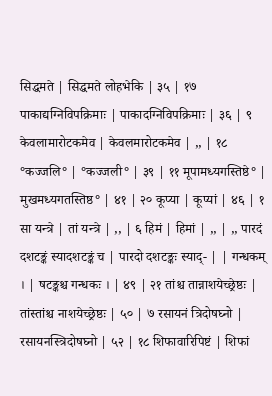सिद्धमते | सिद्धमते लोहभेकि | ३५ | १७ पाकाद्यग्निविपक्रिमाः | पाकादग्निविपक्रिमाः | ३६ | ९ केवलामारोटकमेव | केवलमारोटकमेव | ,, | १८ °कज्जलि° | °कज्जली° | ३९ | ११ मूपामध्यगस्तिष्ठे° | मुखमध्यगतस्तिष्ठ° | ४१ | २० कूप्या | कूप्यां | ४६ | १ सा यन्त्रे | तां यन्त्रे | ,, | ६ हिमं | हिमां | ,, | ,, पारदं दशटङ्कं स्यादशटङ्कं च | पारदो दशटङ्कः स्याद्- | | गन्धकम् । | षटङ्कश्च गन्धकः । | ४९ | २१ तांश्च तान्नाशयेच्छ्रेष्ठः | तांस्तांश्च नाशयेच्छ्रेष्ठः | ५० | ७ रसायनं त्रिदोषघ्नो | रसायनस्त्रिदोषघ्नो | ५२ | १८ शिफावारिपिष्टं | शिफां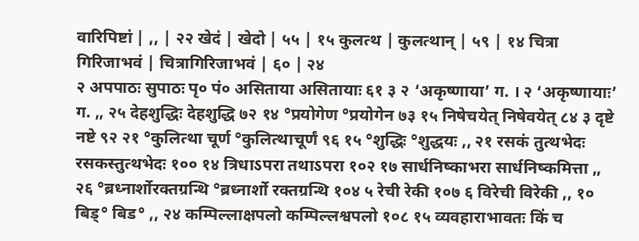वारिपिष्टां | ,, | २२ खेदं | खेदो | ५५ | १५ कुलत्थ | कुलत्थान् | ५९ | १४ चित्रा गिरिजाभवं | चित्रागिरिजाभवं | ६० | २४
२ अपपाठः सुपाठः पृ० पं० असिताया असितायाः ६१ ३ २ ‘अकृष्णाया’ ग. । २ ‘अकृष्णायाः’ ग. ,, २५ देहशुद्धिः देहशुद्धि ७२ १४ °प्रयोगेण °प्रयोगेन ७३ १५ निषेचयेत् निषेवयेत् ८४ ३ दृष्टे नष्टे ९२ २१ °कुलित्था चूर्ण °कुलित्थाचूर्णं ९६ १५ °शुद्धिः °शुद्धयः ,, २१ रसकं तुत्थभेदः रसकस्तुत्थभेदः १०० १४ त्रिधाऽपरा तथाऽपरा १०२ १७ सार्धनिष्काभरा सार्धनिष्कमित्ता ,, २६ °ब्रध्नार्शोरक्तग्रन्थि °ब्रध्नार्शो रक्तग्रन्थि १०४ ५ रेची रेकी १०७ ६ विरेची विरेकी ,, १० बिड्° बिड° ,, २४ कम्पिल्लाक्षपलो कम्पिल्लश्वपलो १०८ १५ व्यवहाराभावतः किं च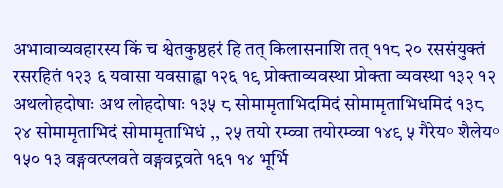अभावाव्यवहारस्य किं च श्वेतकुष्ठहरं हि तत् किलासनाशि तत् ११८ २० रससंयुक्तं रसरहितं १२३ ६ यवासा यवसाह्वा १२६ १९ प्रोक्ताव्यवस्था प्रोक्ता व्यवस्था १३२ १२ अथलोहदोषाः अथ लोहदोषाः १३५ ८ सोमामृताभिदमिदं सोमामृताभिधमिदं १३८ २४ सोमामृताभिदं सोमामृताभिधं ,, २५ तयो रम्व्वा तयोरम्व्वा १४९ ५ गैरेय° शैलेय° १५० १३ वङ्गवत्प्लवते वङ्गवद्द्रवते १६१ १४ भूर्भि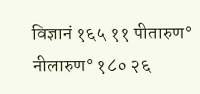विज्ञानं १६५ ११ पीतारुण° नीलारुण° १८० २६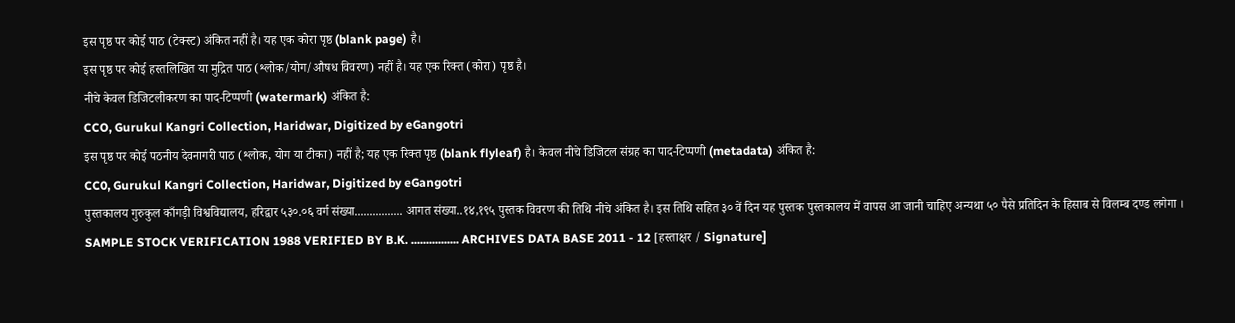इस पृष्ठ पर कोई पाठ (टेक्स्ट) अंकित नहीं है। यह एक कोरा पृष्ठ (blank page) है।
इस पृष्ठ पर कोई हस्तलिखित या मुद्रित पाठ (श्लोक/योग/औषध विवरण) नहीं है। यह एक रिक्त (कोरा) पृष्ठ है।
नीचे केवल डिजिटलीकरण का पाद-टिप्पणी (watermark) अंकित है:
CCO, Gurukul Kangri Collection, Haridwar, Digitized by eGangotri
इस पृष्ठ पर कोई पठनीय देवनागरी पाठ (श्लोक, योग या टीका) नहीं है; यह एक रिक्त पृष्ठ (blank flyleaf) है। केवल नीचे डिजिटल संग्रह का पाद-टिप्पणी (metadata) अंकित है:
CC0, Gurukul Kangri Collection, Haridwar, Digitized by eGangotri
पुस्तकालय गुरुकुल काँगड़ी विश्वविद्यालय, हरिद्वार ५३०.०६ वर्ग संख्या................ आगत संख्या..१४,१९५ पुस्तक विवरण की तिथि नीचे अंकित है। इस तिथि सहित ३० वें दिन यह पुस्तक पुस्तकालय में वापस आ जानी चाहिए अन्यथा ५० पैसे प्रतिदिन के हिसाब से विलम्ब दण्ड लगेगा ।
SAMPLE STOCK VERIFICATION 1988 VERIFIED BY B.K. ................ ARCHIVES DATA BASE 2011 - 12 [हस्ताक्षर / Signature]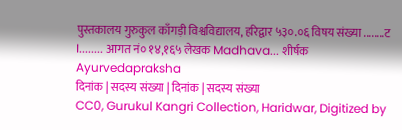पुस्तकालय गुरुकुल काँगड़ी विश्वविद्यालय, हरिद्वार ५३०.०६ विषय संख्या ........ट I........ आगत नं० १४,१६५ लेखक Madhava... शीर्षक Ayurvedapraksha
दिनांक | सदस्य संख्या | दिनांक | सदस्य संख्या
CC0, Gurukul Kangri Collection, Haridwar, Digitized by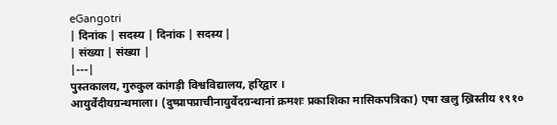eGangotri
| दिनांक | सदस्य | दिनांक | सदस्य |
| संख्या | संख्या |
|---|
पुस्तकालय, गुरुकुल कांगड़ी विश्वविद्यालय, हरिद्वार ।
आयुर्वेदीयग्रन्थमाला। (दुष्प्रापप्राचीनायुर्वेदग्रन्थानां क्रमशः प्रकाशिका मासिकपत्रिका) एषा खलु ख्रिस्तीय १९१०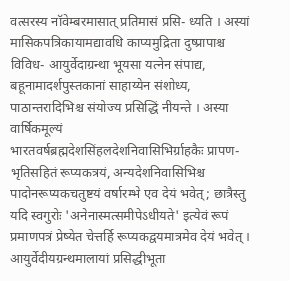वत्सरस्य नॉवेम्बरमासात् प्रतिमासं प्रसि- ध्यति । अस्यां मासिकपत्रिकायामद्यावधि काप्यमुद्रिता दुष्प्रापाश्च विविध- आयुर्वेदाग्रन्था भूयसा यत्नेन संपाद्य, बहूनामादर्शपुस्तकानां साहाय्येन संशोध्य, पाठान्तरादिभिश्च संयोज्य प्रसिद्धिं नीयन्ते । अस्या वार्षिकमूल्यं भारतवर्षब्रह्मदेशसिंहलदेशनिवासिभिर्ग्राहकैः प्रापण- भृतिसहितं रूप्यकत्रयं, अन्यदेशनिवासिभिश्च पादोनरूप्यकचतुष्टयं वर्षारम्भे एव देयं भवेत्; छात्रैस्तु यदि स्वगुरोः 'अनेनास्मत्समीपेऽधीयते' इत्येवं रूपं प्रमाणपत्रं प्रेष्येत चेत्तर्हि रूप्यकद्वयमात्रमेव देयं भवेत् । आयुर्वेदीयग्रन्थमालायां प्रसिद्धीभूता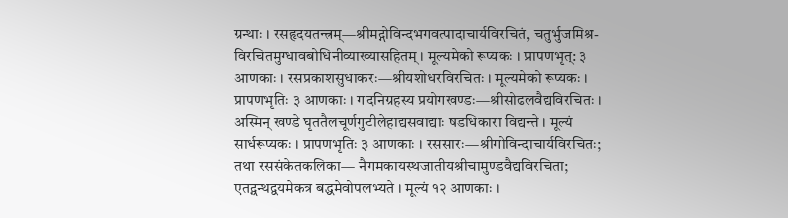ग्रन्थाः । रसहृदयतन्त्रम्—श्रीमद्गोविन्दभगवत्पादाचार्यविरचितं, चतुर्भुजमिश्र- विरचितमुग्धावबोधिनीव्याख्यासहितम् । मूल्यमेको रूप्यकः । प्रापणभृत्: ३ आणकाः । रसप्रकाशसुधाकरः—श्रीयशोधरविरचितः । मूल्यमेको रूप्यकः । प्रापणभृतिः ३ आणकाः । गदनिग्रहस्य प्रयोगखण्डः—श्रीसोढलवैद्यविरचितः । अस्मिन् खण्डे घृततैलचूर्णगुटीलेहाद्यसवाद्याः षडधिकारा विद्यन्ते । मूल्यं सार्धरूप्यकः । प्रापणभृतिः ३ आणकाः । रससारः—श्रीगोविन्दाचार्यविरचितः; तथा रससंकेतकलिका— नैगमकायस्थजातीयश्रीचामुण्डवैद्यविरचिता; एतद्ग्रन्थद्वयमेकत्र बद्धमेवोपलभ्यते । मूल्यं १२ आणकाः ।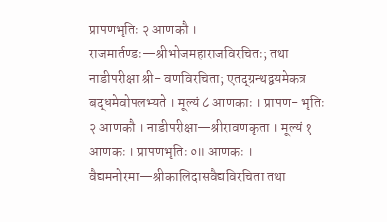प्रापणभृतिः २ आणकौ । राजमार्तण्डः—श्रीभोजमहाराजविरचितः; तथा नाडीपरीक्षा श्री- वणविरचिता; एतद्ग्रन्थद्वयमेकत्र बद्धमेवोपलभ्यते । मूल्यं ८ आणकाः । प्रापण- भृतिः २ आणकौ । नाडीपरीक्षा—श्रीरावणकृता । मूल्यं १ आणकः । प्रापणभृतिः ०॥ आणकः । वैद्यमनोरमा—श्रीकालिदासवैद्यविरचिता तथा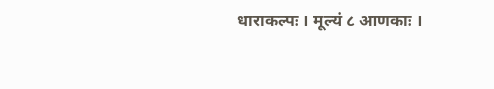धाराकल्पः । मूल्यं ८ आणकाः ।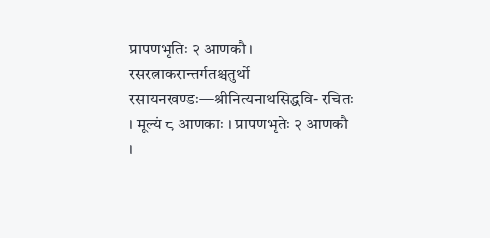प्रापणभृतिः २ आणकौ । रसरत्नाकरान्तर्गतश्चतुर्थो रसायनखण्डः—श्रीनित्यनाथसिद्धवि- रचितः । मूल्यं ८ आणकाः । प्रापणभृतेः २ आणकौ ।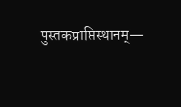पुस्तकप्राप्तिस्थानम्—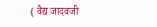{ वैद्य जादवजी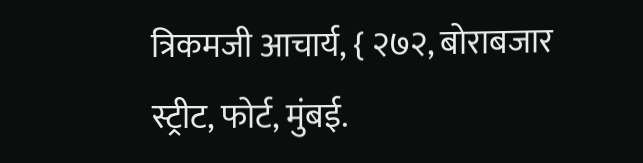त्रिकमजी आचार्य, { २७२, बोराबजार स्ट्रीट, फोर्ट, मुंबई.